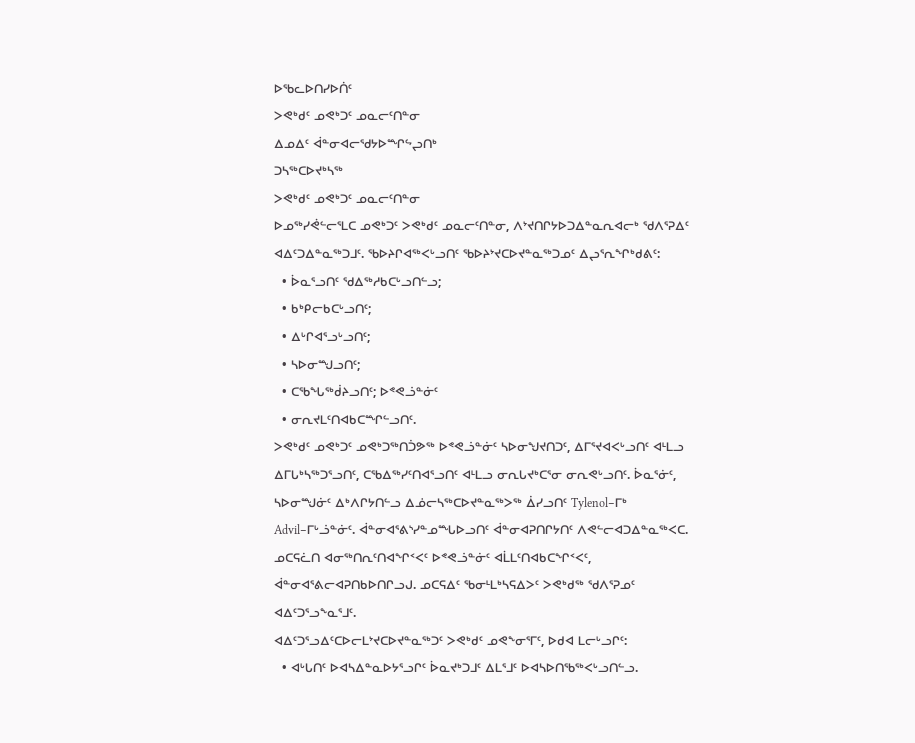ᐅᖃᓚᐅᑎᓯᐅᑏᑦ
ᐳᕙᒃᑯᑦ ᓄᕙᒃᑐᑦ ᓄᓇᓕᑦᑎᓐᓂ
ᐃᓄᐃᑦ ᐋᓐᓂᐊᓕᖁᔭᐅᙱᖦᖢᑎᒃ
ᑐᓴᖅᑕᐅᔪᒃᓴᖅ
ᐳᕙᒃᑯᑦ ᓄᕙᒃᑐᑦ ᓄᓇᓕᑦᑎᓐᓂ
ᐅᓄᖅᓯᕚᓪᓕᕐᒪᑕ ᓄᕙᒃᑐᑦ ᐳᕙᒃᑯᑦ ᓄᓇᓕᑦᑎᓐᓂ, ᐱᔾᔪᑎᒋᔭᐅᑐᐃᓐᓇᕆᐊᓕᒃ ᖁᐱᕐᕈᐃᑦ ᐊᐃᑦᑐᐃᓐᓇᖅᑐᒧᑦ. ᖃᐅᔨᒋᐊᖅᐸᒡᓗᑎᑦ ᖃᐅᔨᔾᔪᑕᐅᔪᓐᓇᖅᑐᓄᑦ ᐃᖢᕐᕆᖏᒃᑯᕕᑦ:
  • ᐆᓇᕐᓗᑎᑦ ᖁᐃᖅᓱᑲᑕᒡᓗᑎᓪᓗ;
  • ᑲᒃᑭᓕᑲᑕᒡᓗᑎᑦ;
  • ᐃᒡᒋᐊᕐᓗᒡᓗᑎᑦ;
  • ᓴᐅᓂᙳᓗᑎᑦ;
  • ᑕᖃᖓᖅᑰᔨᓗᑎᑦ; ᐅᕝᕙᓘᓐᓃᑦ
  • ᓂᕆᔪᒪᑦᑎᐊᑲᑕᙱᓪᓗᑎᑦ.
ᐳᕙᒃᑯᑦ ᓄᕙᒃᑐᑦ ᓄᕙᒃᑐᖅᑎᑑᕗᖅ ᐅᕝᕙᓘᓐᓃᑦ ᓴᐅᓂᖑᔪᑎᑐᑦ, ᐃᒥᕐᔪᐊᐸᒡᓗᑎᑦ ᐊᒻᒪᓗ ᐃᒥᒐᒃᓴᖅᑐᕐᓗᑎᑦ, ᑕᖃᐃᖅᓯᑦᑎᐊᕐᓗᑎᑦ ᐊᒻᒪᓗ ᓂᕆᒐᔪᒃᑕᕐᓂ ᓂᕆᕙᒡᓗᑎᑦ. ᐆᓇᕐᓃᑦ, ᓴᐅᓂᙳᓃᑦ ᐃᒃᐱᒋᔭᑎᓪᓗ ᐃᓅᓕᓴᖅᑕᐅᔪᓐᓇᖅᐳᖅ ᐄᓯᓗᑎᑦ Tylenol−ᒥᒃ Advil−ᒥᒡᓘᓐᓃᑦ. ᐋᓐᓂᐊᕐᕕᔅᓯᓐᓄᙵᐅᓗᑎᑦ ᐋᓐᓂᐊᕈᑎᒋᔭᑎᑦ ᐱᕙᓪᓕᐊᑐᐃᓐᓇᖅᐸᑕ.
ᓄᑕᕋᓛᑎ ᐊᓂᖅᑎᕆᑦᑎᐊᖏᑉᐸᑦ ᐅᕝᕙᓘᓐᓃᑦ ᐊᒫᒪᑦᑎᐊᑲᑕᖏᑉᐸᑦ, ᐋᓐᓂᐊᕐᕕᓕᐊᕈᑎᑲᐅᑎᒋᓗᒍ. ᓄᑕᕋᐃᑦ ᖃᓂᒻᒪᒃᓴᕋᐃᐳᑦ ᐳᕙᒃᑯᖅ ᖁᐱᕐᕈᓄᑦ ᐊᐃᑦᑐᕐᓗᖕᓇᕐᒧᑦ.
ᐊᐃᑦᑐᕐᓗᐃᑦᑕᐅᓕᒪᔾᔪᑕᐅᔪᓐᓇᖅᑐᑦ ᐳᕙᒃᑯᑦ ᓄᕙᖕᓂᕐᒥᑦ, ᐅᑯᐊ ᒪᓕᒡᓗᒋᑦ:
  • ᐊᒡᒐᑎᑦ ᐅᐊᓴᐃᓐᓇᐅᔭᕐᓗᒋᑦ ᐆᓇᔪᒃᑐᒧᑦ ᐃᒪᕐᒧᑦ ᐅᐊᓴᐅᑎᖃᖅᐸᒡᓗᑎᓪᓗ.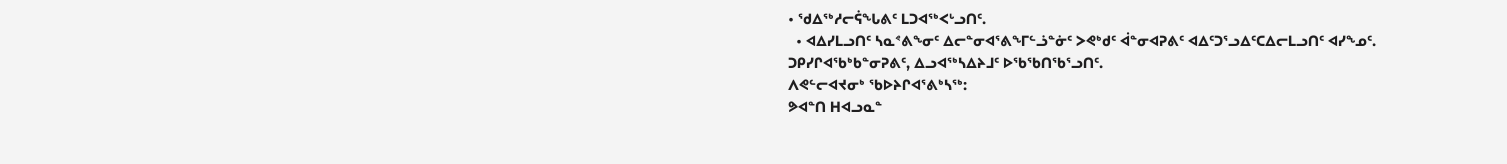• ᖁᐃᖅᓱᓕᕌᖓᕕᑦ ᒪᑐᐊᖅᐸᒡᓗᑎᑦ.
  • ᐊᐃᓯᒪᓗᑎᑦ ᓴᓇᕝᕕᖕᓂᑦ ᐃᓕᓐᓂᐊᕐᕕᖕᒥᓪᓘᓐᓃᑦ ᐳᕙᒃᑯᑦ ᐋᓐᓂᐊᕈᕕᑦ ᐊᐃᑦᑐᕐᓗᐃᑦᑕᐃᓕᒪᓗᑎᑦ ᐊᓯᖕᓄᑦ.
ᑐᑭᓯᒋᐊᖃᒃᑲᓐᓂᕈᕕᑦ, ᐃᓗᐊᖅᓴᐃᔨᒧᑦ ᐅᖃᖃᑎᖃᕐᓗᑎᑦ.
ᐱᕙᓪᓕᐊᔪᓂᒃ ᖃᐅᔨᒋᐊᕐᕕᒃᓴᖅ:
ᕗᐊᓐᑎ ᕼᐊᓗᓇᓐ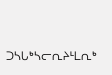ᑐᓴᒐᒃᓴᓕᕆᔨᒻᒪᕆᒃ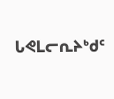ᒐᕙᒪᓕᕆᔨᒃᑯᑦ